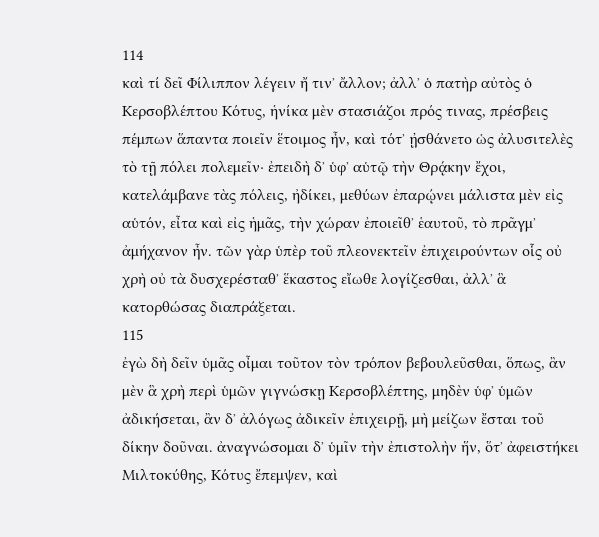114
καὶ τί δεῖ Φίλιππον λέγειν ἤ τινʼ ἄλλον; ἀλλʼ ὁ πατὴρ αὐτὸς ὁ Κερσοβλέπτου Κότυς, ἡνίκα μὲν στασιάζοι πρός τινας, πρέσβεις πέμπων ἅπαντα ποιεῖν ἕτοιμος ἦν, καὶ τότʼ ᾐσθάνετο ὡς ἀλυσιτελὲς τὸ τῇ πόλει πολεμεῖν· ἐπειδὴ δʼ ὑφʼ αὑτῷ τὴν Θρᾴκην ἔχοι, κατελάμβανε τὰς πόλεις, ἠδίκει, μεθύων ἐπαρῴνει μάλιστα μὲν εἰς αὑτόν, εἶτα καὶ εἰς ἡμᾶς, τὴν χώραν ἐποιεῖθʼ ἑαυτοῦ, τὸ πρᾶγμʼ ἀμήχανον ἦν. τῶν γὰρ ὑπὲρ τοῦ πλεονεκτεῖν ἐπιχειρούντων οἷς οὐ χρὴ οὐ τὰ δυσχερέσταθʼ ἕκαστος εἴωθε λογίζεσθαι, ἀλλʼ ἃ κατορθώσας διαπράξεται.
115
ἐγὼ δὴ δεῖν ὑμᾶς οἶμαι τοῦτον τὸν τρόπον βεβουλεῦσθαι, ὅπως, ἂν μὲν ἃ χρὴ περὶ ὑμῶν γιγνώσκῃ Κερσοβλέπτης, μηδὲν ὑφʼ ὑμῶν ἀδικήσεται, ἂν δʼ ἀλόγως ἀδικεῖν ἐπιχειρῇ, μὴ μείζων ἔσται τοῦ δίκην δοῦναι. ἀναγνώσομαι δʼ ὑμῖν τὴν ἐπιστολὴν ἥν, ὅτʼ ἀφειστήκει Μιλτοκύθης, Κότυς ἔπεμψεν, καὶ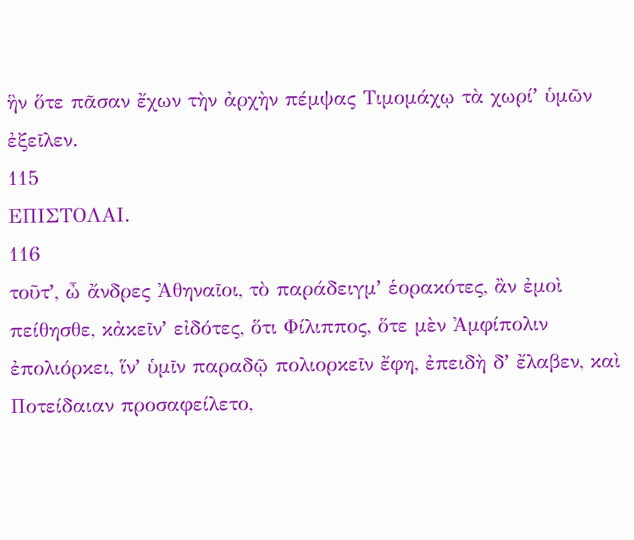ἣν ὅτε πᾶσαν ἔχων τὴν ἀρχὴν πέμψας Τιμομάχῳ τὰ χωρίʼ ὑμῶν ἐξεῖλεν.
115
ΕΠΙΣΤΟΛΑΙ.
116
τοῦτʼ, ὦ ἄνδρες Ἀθηναῖοι, τὸ παράδειγμʼ ἑορακότες, ἂν ἐμοὶ πείθησθε, κἀκεῖνʼ εἰδότες, ὅτι Φίλιππος, ὅτε μὲν Ἀμφίπολιν ἐπολιόρκει, ἵνʼ ὑμῖν παραδῷ πολιορκεῖν ἔφη, ἐπειδὴ δʼ ἔλαβεν, καὶ Ποτείδαιαν προσαφείλετο,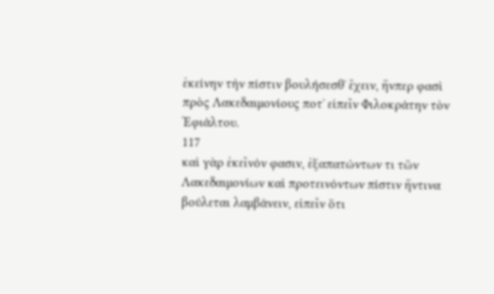ἐκείνην τὴν πίστιν βουλήσεσθʼ ἔχειν, ἥνπερ φασὶ πρὸς Λακεδαιμονίους ποτʼ εἰπεῖν Φιλοκράτην τὸν Ἐφιάλτου.
117
καὶ γὰρ ἐκεῖνόν φασιν, ἐξαπατώντων τι τῶν Λακεδαιμονίων καὶ προτεινόντων πίστιν ἥντινα βούλεται λαμβάνειν, εἰπεῖν ὅτι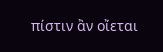πίστιν ἂν οἴεται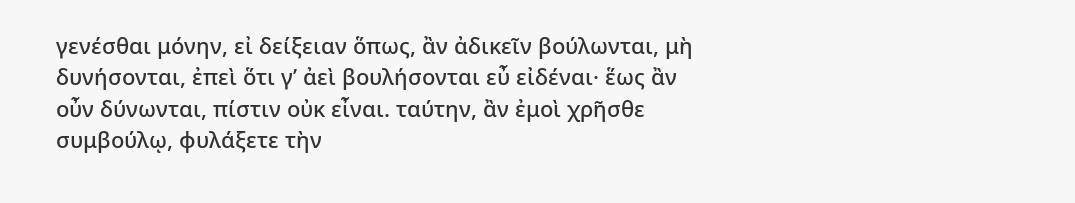γενέσθαι μόνην, εἰ δείξειαν ὅπως, ἂν ἀδικεῖν βούλωνται, μὴ δυνήσονται, ἐπεὶ ὅτι γʼ ἀεὶ βουλήσονται εὖ εἰδέναι· ἕως ἂν οὖν δύνωνται, πίστιν οὐκ εἶναι. ταύτην, ἂν ἐμοὶ χρῆσθε συμβούλῳ, φυλάξετε τὴν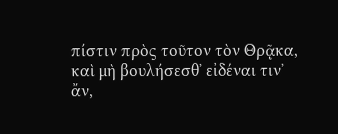πίστιν πρὸς τοῦτον τὸν Θρᾷκα, καὶ μὴ βουλήσεσθʼ εἰδέναι τινʼ ἄν,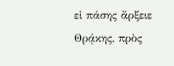εἰ πάσης ἄρξειε Θρᾴκης, πρὸς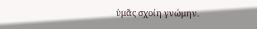ὑμᾶς σχοίη γνώμην.